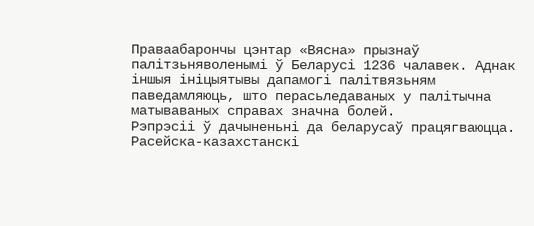Праваабарончы цэнтар «Вясна» прызнаў палітзьняволенымі ў Беларусі 1236 чалавек. Аднак іншыя ініцыятывы дапамогі палітвязьням паведамляюць, што перасьледаваных у палітычна матываваных справах значна болей.
Рэпрэсіі ў дачыненьні да беларусаў працягваюцца.
Расейска-казахстанскі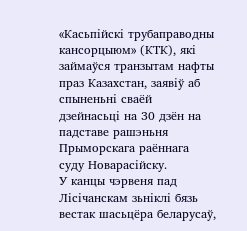«Касьпійскі трубаправодны кансорцыюм» (КТК), які займаўся транзытам нафты праз Казахстан, заявіў аб спыненьні сваёй дзейнасьці на 30 дзён на падставе рашэньня Прыморскага раённага суду Новарасійску.
У канцы чэрвеня пад Лісічанскам зьніклі бязь вестак шасьцёра беларусаў,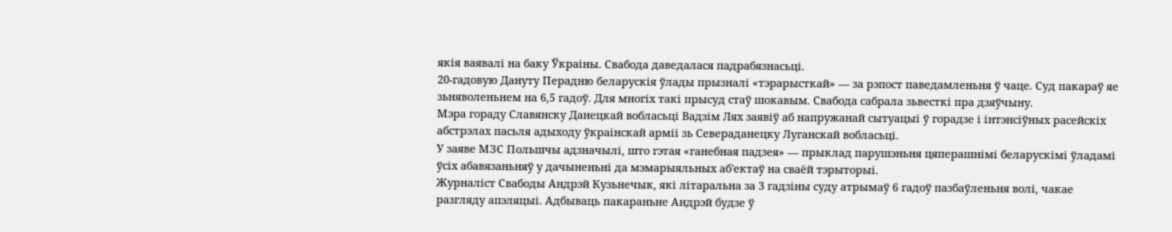якія ваявалі на баку Ўкраіны. Свабода даведалася падрабязнасьці.
20-гадовую Дануту Перадню беларускія ўлады прызналі «тэрарысткай» — за рэпост паведамленьня ў чаце. Суд пакараў яе зьняволеньнем на 6,5 гадоў. Для многіх такі прысуд стаў шокавым. Свабода сабрала зьвесткі пра дзяўчыну.
Мэра гораду Славянску Данецкай вобласьці Вадзім Лях заявіў аб напружанай сытуацыі ў горадзе і інтэнсіўных расейскіх абстрэлах пасьля адыходу ўкраінскай арміі зь Севераданецку Луганскай вобласьці.
У заяве МЗС Польшчы адзначылі, што гэтая «ганебная падзея» — прыклад парушэньня цяперашнімі беларускімі ўладамі ўсіх абавязаньняў у дачыненьні да мэмарыяльных аб'ектаў на сваёй тэрыторыі.
Журналіст Свабоды Андрэй Кузьнечык, які літаральна за 3 гадзіны суду атрымаў 6 гадоў пазбаўленьня волі, чакае разгляду апэляцыі. Адбываць пакараньне Андрэй будзе ў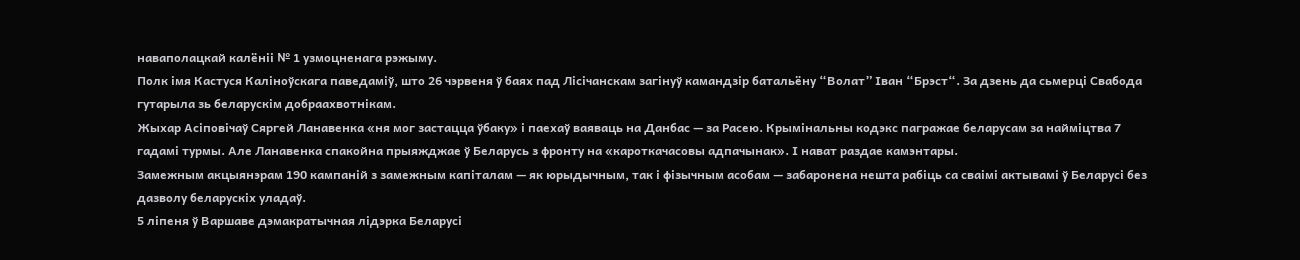наваполацкай калёніі № 1 узмоцненага рэжыму.
Полк імя Кастуся Каліноўскага паведаміў, што 26 чэрвеня ў баях пад Лісічанскам загінуў камандзір батальёну “Волат” Іван “Брэст“. За дзень да сьмерці Свабода гутарыла зь беларускім добраахвотнікам.
Жыхар Асіповічаў Сяргей Ланавенка «ня мог застацца ўбаку» і паехаў ваяваць на Данбас — за Расею. Крымінальны кодэкс пагражае беларусам за найміцтва 7 гадамі турмы. Але Ланавенка спакойна прыяжджае ў Беларусь з фронту на «кароткачасовы адпачынак». І нават раздае камэнтары.
Замежным акцыянэрам 190 кампаній з замежным капіталам — як юрыдычным, так і фізычным асобам — забаронена нешта рабіць са сваімі актывамі ў Беларусі без дазволу беларускіх уладаў.
5 ліпеня ў Варшаве дэмакратычная лідэрка Беларусі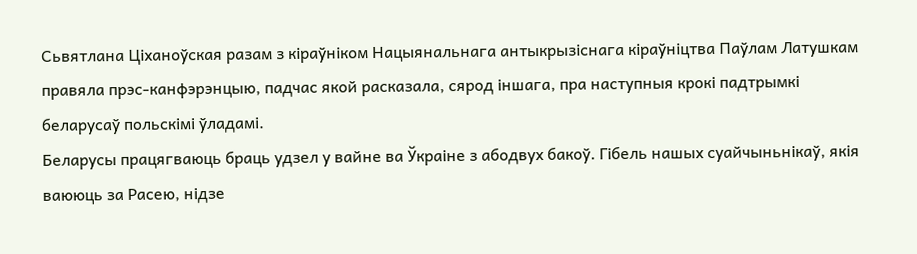Сьвятлана Ціханоўская разам з кіраўніком Нацыянальнага антыкрызіснага кіраўніцтва Паўлам Латушкам правяла прэс-канфэрэнцыю, падчас якой расказала, сярод іншага, пра наступныя крокі падтрымкі беларусаў польскімі ўладамі.
Беларусы працягваюць браць удзел у вайне ва Ўкраіне з абодвух бакоў. Гібель нашых суайчыньнікаў, якія ваююць за Расею, нідзе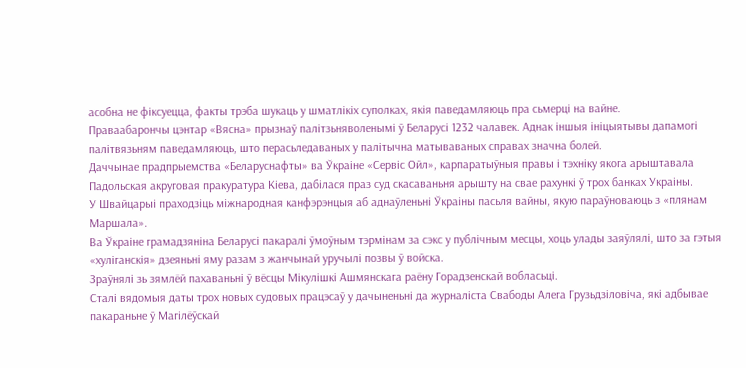асобна не фіксуецца, факты трэба шукаць у шматлікіх суполках, якія паведамляюць пра сьмерці на вайне.
Праваабарончы цэнтар «Вясна» прызнаў палітзьняволенымі ў Беларусі 1232 чалавек. Аднак іншыя ініцыятывы дапамогі палітвязьням паведамляюць, што перасьледаваных у палітычна матываваных справах значна болей.
Даччынае прадпрыемства «Беларуснафты» ва Ўкраіне «Сервіс Ойл», карпаратыўныя правы і тэхніку якога арыштавала Падольская акруговая пракуратура Кіева, дабілася праз суд скасаваньня арышту на свае рахункі ў трох банках Украіны.
У Швайцарыі праходзіць міжнародная канфэрэнцыя аб аднаўленьні Ўкраіны пасьля вайны, якую параўноваюць з «плянам Маршала».
Ва Ўкраіне грамадзяніна Беларусі пакаралі ўмоўным тэрмінам за сэкс у публічным месцы, хоць улады заяўлялі, што за гэтыя «хуліганскія» дзеяньні яму разам з жанчынай уручылі позвы ў войска.
Зраўнялі зь зямлёй пахаваньні ў вёсцы Мікулішкі Ашмянскага раёну Горадзенскай вобласьці.
Сталі вядомыя даты трох новых судовых працэсаў у дачыненьні да журналіста Свабоды Алега Грузьдзіловіча, які адбывае пакараньне ў Магілёўскай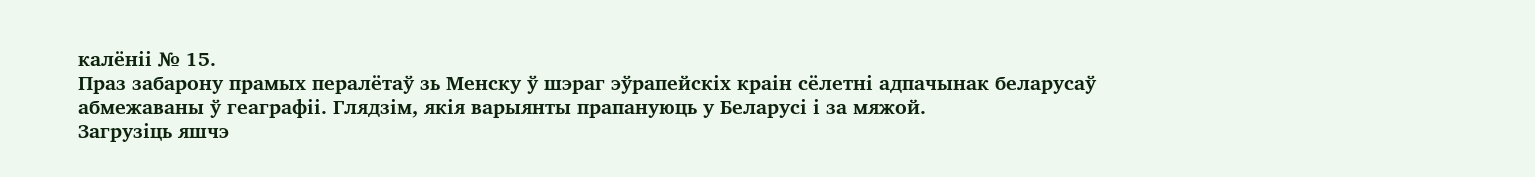калёніі № 15.
Праз забарону прамых пералётаў зь Менску ў шэраг эўрапейскіх краін сёлетні адпачынак беларусаў абмежаваны ў геаграфіі. Глядзім, якія варыянты прапануюць у Беларусі і за мяжой.
Загрузіць яшчэ